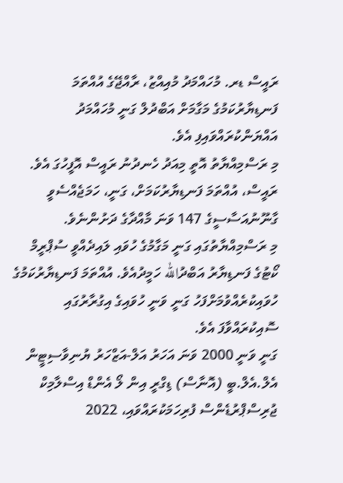ރައީސް ޑރ. މުހައްމަދު މުއިއްޒު، ރާއްޖޭގެ އުއްތަމަ ފަނޑިޔާރުކަމުގެ މަގާމަށް އަބްދުލް ގަނީ މުހައްމަދު އައްޔަންކުރައްވައިފި އެވެ.
މި ރަސްމިއްޔާތު އޮތީ މިއަދު ހެނދުނު ރައީސް އޮފީހުގަ އެވެ.
ރައީސް، އުއްތަމަ ފަނޑިޔާރުކަމަށް، ގަނީ، ހަމަޖެއްސެވީ ގާނޫނުއަސާސީގެ 147 ވަނަ މާއްދާގެ ދަށުންނެވެ.
މި ރަސްމިއްޔާތުގައި ގަނީ މަގާމުގެ ހުވައި ލައިދެއްވީ ސުޕްރީމް ކޯޓުގެ ފަނޑިޔާރު އަބްދުالله ހަމީދުއެވެ. އުއްތަމަ ފަނޑިޔާރުކަމުގެ ހުވައިކުރެއްވުމަށްފަހު ގަނީ ވަނީ ހުވައިގެ އިގުރާރުގައި ސޮއިކުރައްވާފަ އެވެ.
ގަނީ ވަނީ 2000 ވަނަ އަހަރު އަލް-އަޒްހަރު ޔުނިވާސިޓީން އެލް.އެލް.ބީ (އޮނާސް) ޑިގްރީ އިން ލޯ އެންޑް އިސްލާމިކް ޖުރިސްޕްރުޑެންސް ފުރިހަމަކުރައްވައި، 2022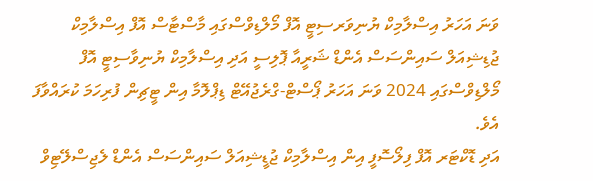ވަނަ އަހަރު އިސްލާމިކް ޔުނިވަރސިޓީ އޮފް މޯލްޑިވްސްގައި މާސްޓާސް އޮފް އިސްލާމިކް ޖުޑިޝިއަލް ސައިންސަސް އެންޑް ޝަރީއާ ޕޮލިސީ އަދި އިސްލާމިކް ޔުނިވާސިޓީ އޮފް މޯލްޑިވްސްގައި 2024 ވަނަ އަހަރު ޕޯސްޓް-ގްރެޖުއޭޓް ޑިޕްލޮމާ އިން ޓީޗިން ފުރިހަމަ ކުރައްވާފަ އެވެ.
އަދި ޑޮކްޓަރ އޮފް ފިލޯސޮފީ އިން އިސްލާމިކް ޖުޑީޝިއަލް ސައިންސަސް އެންޑް ލެޖިސްލޭޓިވް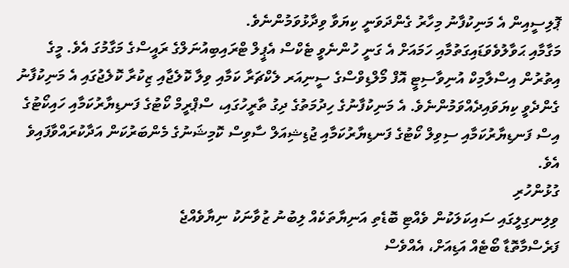ޕޮލިސީއިން އެ މަނިކުފާނު މިހާރު ގެންދަވަނީ ކިޔަވާ ވިދާޅުވަމުންނެވެ.
މަގާމާއި ޙަވާލުވެވަޑައިގަތުމާއި ހަމައަށް އެ ގަނީ ހުންނެވީ ޓެކްސް އެޕީލް ޓްރައިބިއުނަލްގެ ރައީސްގެ މަގާމުގަ އެވެ. މީގެ އިތުރުން އިސްލާމިކް އުނިވާސިޓީ އޮފް މޯލްޑިވްސްގެ ސީނިއަރ ލެކްޗަރާ ކަމާއި ވިލާ ކޮލެޖާއި ޒިކުރާ ކޮލެޖުގައި އެ މަނިކުފާނު ގެންދެވީ ކިޔަވައިދެއްވަމުންނެވެ. އެ މަނިކުފާނުގެ ހިދުމަތުގެ ދިގު ތާރީހުގައި، ސްޕްރީމް ކޯޓުގެ ފަނޑިޔާރުކަމާއި ހައިކޯޓުގެ އިސް ފަނޑިޔާރުކަމާއި ސިވިލް ކޯޓުގެ ފަނޑިޔާރުކަމާއި ޖުޑިޝިއަލް ސާވިސް ކޮމިޝަނުގެ މެންބަރުކަން އަދާކުރައްވާފައިވެ އެވެ.
ގުޅުންހުރި
ވިލިނގިލީގައި ސައިކަލަކުން ވެއްޓި ބޮޑެތި އަނިޔާތަކެއް ލިބުނު ޒުވާނަކު ނިޔާވެއްޖެ
ފަރެސްމާތޮޑާ ބޯޓެއް އަޑިއަށް، އެއްވެސް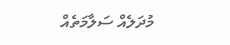މުދަލެއް ސަލާމަތެއް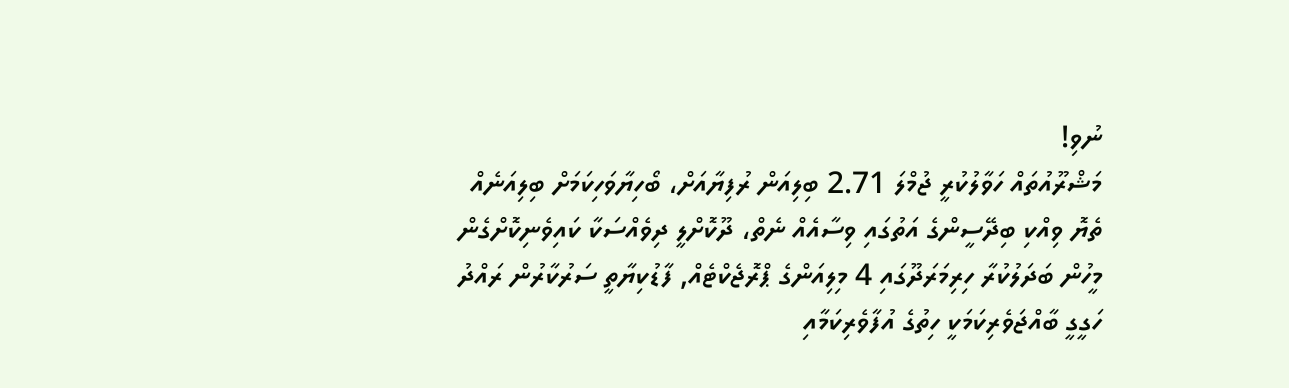ނުވި!
މަޝްރޫއުތައް ހަވާލުކުރީ ޖުމްލަ 2.71 ބިލިއަން ރުފިޔާއަށް، ބޯހިޔާވަހިކަމަށް ބިލިއަނެއް
ތެޔޮ ވިއްކި ބިދޭސީންގެ އަތުގައި ވިސާއެއް ނެތް، ދޫކޮށްލީ ދިވެއްސަކާ ކައިވެނިކޮށްގެން
މީހުން ބަދަލުކުރާ ހިރިމަރަދޫގައި 4 މިލިއަންގެ ޕްރޮޖެކްޓެއް, ފާޑުކިޔާތީ ސަރުކާރުން ރައްދު
ހަގީގީ ބާއްޖަވެރިކަމަކީ ހިތުގެ އުފާވެރިކަމާއި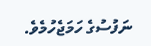ނަފުސުގެ ހަމަޖެހުމެވެ.